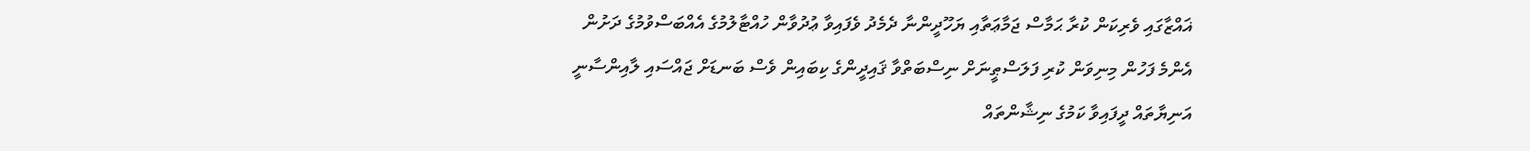ޣައްޒާގައި ވެރިކަން ކުރާ ޙަމާސް ޖަމާޢަތާއި ޔަހޫދީންނާ ދެމެދު ވެފައިވާ ޢުދުވާން ހުއްޓާލުމުގެ އެއްބަސްވުމުގެ ދަށުން އެންމެ ފަހުން މިނިވަން ކުރި ފަލަސްޠީނަށް ނިސްބަތްވާ ޤައިދީންގެ ކިބައިން ވެސް ބަނޑަށް ޖައްސައި ލާއިންސާނީ އަނިޔާތައް ދީފައިވާ ކަމުގެ ނިޝާންތައް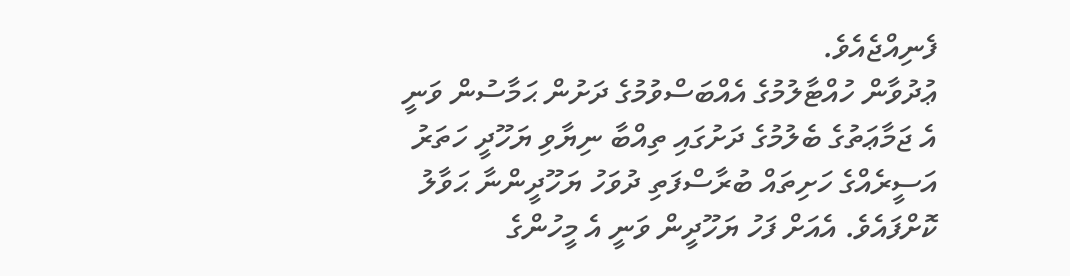ފެނިއްޖެއެވެ.
ޢުދުވާން ހުއްޓާލުމުގެ އެއްބަސްވުމުގެ ދަށުން ޙަމާސުން ވަނީ އެ ޖަމާޢަތުގެ ބެލުމުގެ ދަށުގައި ތިއްބާ ނިޔާވި ޔަހޫދީ ހަތަރު އަސީރެއްގެ ހަށިތައް ބުރާސްފަތި ދުވަހު ޔަހޫދީންނާ ޙަވާލު ކޮށްފައެވެ. އެއަށް ފަހު ޔަހޫދީން ވަނީ އެ މީހުންގެ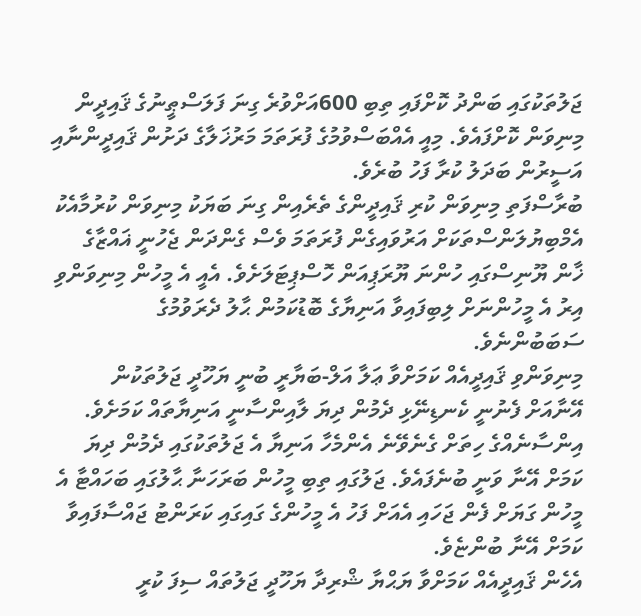ޖަލުތަކުގައި ބަންދު ކޮށްފައި ތިބި 600އަށްވުރެ ގިނަ ފަލަސްޠީނުގެ ޤައިދީން މިނިވަން ކޮށްފައެވެ. މިއީ އެއްބަސްވުމުގެ ފުރަތަމަ މަރުޚަލާގެ ދަށުން ޤައިދީންނާއި އަސީރުން ބަދަލު ކުރާ ފަހު ބުރެވެ.
ބުރާސްފަތި މިނިވަން ކުރި ޤައިދީންގެ ތެރެއިން ގިނަ ބަޔަކު މިނިވަން ކުރުމާއެކު އެމްބިޔުލަންސްތަކަށް އަރުވައިގެން ފުރަތަމަ ވެސް ގެންދަން ޖެހުނީ ޣައްޒާގެ ޚާން ޔޫނިސްގައި ހުންނަ ޔޫރަޕިއަން ހޮސްޕިޓަލަށެވެ. އެއީ އެ މީހުން މިނިވަންވި އިރު އެ މީހުންނަށް ލިބިފައިވާ އަނިޔާގެ ބޮޑުކަމުން ޙާލު ދެރަވުމުގެ ސަބަބުންނެވެ.
މިނިވަންވި ޤައިދީއެއް ކަމަށްވާ ޢަލާ އަލް-ބަޔާރީ ބުނީ ޔަހޫދީ ޖަލުތަކުން އޭނާއަށް ފެނުނީ ކެނޑިނޭޅި ދެމުން ދިޔަ ލާއިންސާނީ އަނިޔާތައް ކަމަށެވެ. އިންސާނެއްގެ ހިތަށް ގެނެވޭނެ އެންމެހާ އަނިޔާ އެ ޖަލުތަކުގައި ދެމުން ދިޔަ ކަމަށް އޭނާ ވަނީ ބުނެފައެވެ. ޖަލުގައި ތިބި މީހުން ބަރަހަނާ ޙާލުގައި ބަހައްޓާ އެ މީހުން ގަޔަށް ފެން ޖަހައި އެއަށް ފަހު އެ މީހުންގެ ގައިގައި ކަރަންޓު ޖައްސާފައިވާ ކަމަށް އޭނާ ބުންޏެވެ.
އެހެން ޤައިދީއެއް ކަމަށްވާ ޔަޙްޔާ ޝްރިދާ ޔަހޫދީ ޖަލުތައް ސިފަ ކުރީ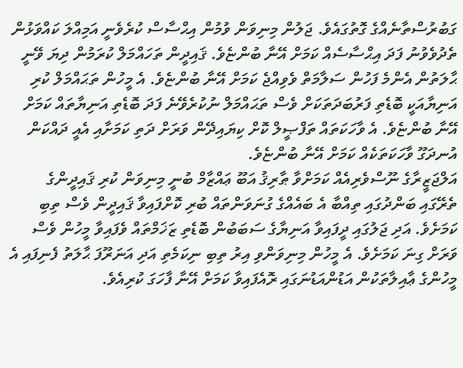ގަބުރުސްތާނެއްގެ ގޮތުގައެވެ. ޖަލުން މިނިވަން ވުމުން އިޙްސާސް ކުރެވެނީ އަމިއްލަ ކައްވަޅުން ތެދުވެވުނު ފަދަ އިޙްސާސެއް ކަމަށް އޭނާ ބުންޏެވެ. ޤައިދީން ތަހައްމަލް ކުރަމުން ދިޔަ ވޭނީ ޙާލަތުން އެންމެ ފަހުން ސަލާމަތް ވެވިއްޖެ ކަމަށް އޭނާ ބުންޏެވެ. އެ މީހުން ތަޙައްމަލް ކުރި އަނިޔާއަކީ ބޮޑެތި ފަރުބަދަތަކަށް ވެސް ތަޙައްމަލް ނުކުރެވޭނެ ފަދަ ބޮޑެތި އަނިޔާތައް ކަމަށް އޭނާ ބުންޏެވެ. އެ ވާހަކަތައް ތަފްޞީލް ކޮށް ކިޔައިދޭން ވަރަށް ދަތި ކަމަށާއި އެއީ ދައްކަން އުނދަގޫ ވާހަކަތަކެއް ކަމަށް އޭނާ ބުންޏެވެ.
އަލްޖަޒީރާގެ ނޫސްވެރިއެއް ކަމަށްވާ ޠާރިޤު އަބޫ ޢައްޒާމް ބުނީ މިނިވަން ކުރި ޤައިދީންގެ ތެރޭގައި ބަންދުގައި ތިއްބާ އެ ބައެއްގެ ގުނަވަންތައް ބުރި ކޮށްފައިވާ ޤައިދީން ވެސް ތިބި ކަމަށެވެ. އަދި ޖަލުގައި ދީފައިވާ އަނިޔާގެ ސަބަބުން ބޮޑެތި ޒަޚަމްތައް ވެފައިވާ މީހުން ވެސް ވަރަށް ގިނަ ކަމަށެވެ. އެ މީހުން މިނިވަންވި އިރު ތިބި ނިކަމެތި އަދި އަނަރޫފަ ޙާލަތު ފެނިފައި އެ މީހުންގެ ޢާއިލާތަކުން އަޑުންއަޑުނަގައި ރޮއެފައިވާ ކަމަށް އޭނާ ފާހަގަ ކުރިއެވެ.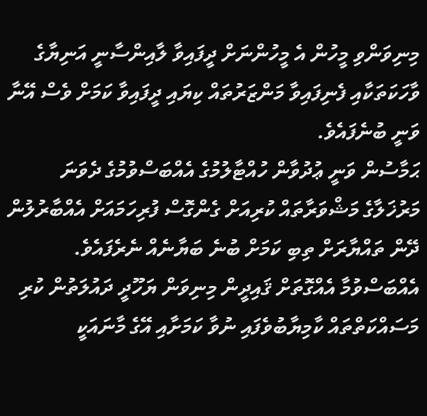މިނިވަންވި މީހުން އެ މީހުންނަށް ދީފައިވާ ލާއިންސާނީ އަނިޔާގެ ވާހަކަތަކާއި ފެނިފައިވާ މަންޒަރުތައް ކިޔައި ދީފައިވާ ކަމަށް ވެސް އޭނާ ވަނީ ބުނެފައެވެ.
ޙަމާސުން ވަނީ ޢުދުވާން ހުއްޓާލުމުގެ އެއްބަސްވުމުގެ ދެވަނަ މަރުޚަލާގެ މަޝްވަރާތައް ކުރިއަށް ގެންގޮސް ފުރިހަމައަށް އެއްބާރުލުން ދޭން ތައްޔާރަށް ތިބި ކަމަށް ބުނެ ބަޔާނެއް ނެރެފައެވެ. އެއްބަސްވުމާ އެއްގޮތަށް ޤައިދީން މިނިވަން ޔަހޫދީ ދައުލަތުން ކުރި މަސައްކަތްތައް ކާމިޔާބުވެފައި ނުވާ ކަމަށާއި އޭގެ މާނައަކީ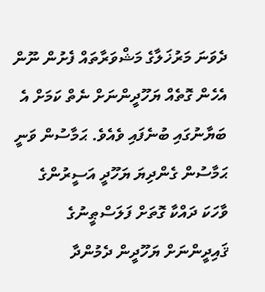ދެވަނަ މަރުޚަލާގެ މަޝްވަރާތައް ފެށުން ނޫން އެހެން ގޮތެއް ޔަހޫދީންނަށް ނެތް ކަމަށް އެ ބަޔާނުގައި ބުނެފައި ވެއެވެ. ޙަމާސުން ވަނީ ޙަމާސުން ގެންދިޔަ ޔަހޫދީ އަސީރުންގެ ވާހަކަ ދައްކާ ގޮތަށް ފަލަސްޠީނުގެ ޤައިދީންނަށް ޔަހޫދީން ދެމުންދާ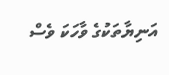އަނިޔާތަކުގެ ވާހަކަ ވެސް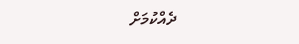ދެއްކުމަށް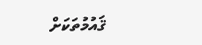ޤައުމުތަކަށް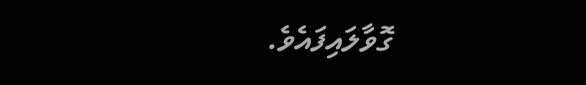ގޮވާލައިފައެވެ.